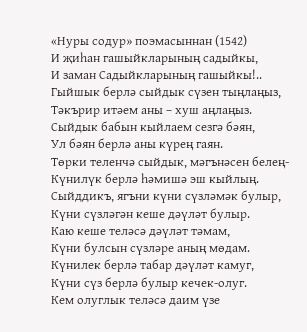«Нуры содур» поэмасыннан (1542)
И җиһан гашыйкларының садыйкы,
И заман Садыйкларының гашыйкы!..
Гыйшык берлә сыйдык сүзен тыңлаңыз,
Тәкърир итәем аны – хуш аңлаңыз.
Сыйдык бабын кыйлаем сезгә бәян,
Ул бәян берлә аны күрең гаян.
Төрки теленчә сыйдык, мәгънәсен белең-
Күнилүк берлә һәмишә эш кыйлың.
Сыйддикъ, ягъни күни сүзләмәк булыр,
Күни сүзләгән кеше дәүләт булыр.
Каю кеше теләсә дәүләт тәмам,
Күни булсын сүзләре аның мөдам.
Күнилек берлә табар дәүләт камуг,
Күни сүз берлә булыр кечек-олуг.
Кем олуглык теләсә даим үзе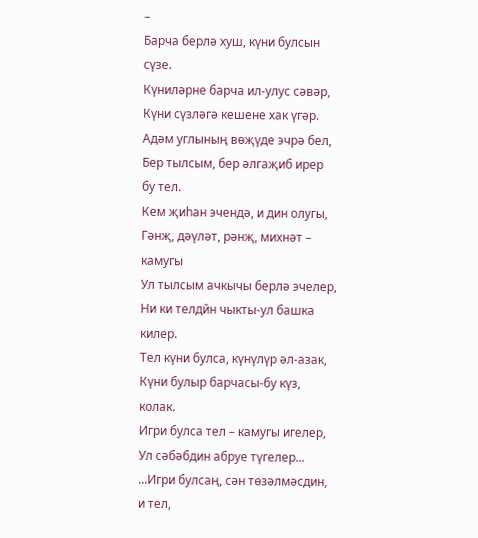–
Барча берлә хуш, күни булсын сүзе.
Күниләрне барча ил-улус сәвәр,
Күни сүзләгә кешене хак үгәр.
Адәм углының вөҗүде эчрә бел,
Бер тылсым, бер әлгаҗиб ирер бу тел.
Кем җиһан эчендә, и дин олугы,
Гәнҗ, дәүләт, рәнҗ, михнәт – камугы
Ул тылсым ачкычы берлә эчелер,
Ни ки телдйн чыкты-ул башка килер.
Тел күни булса, күнүлүр әл-азак,
Күни булыр барчасы-бу күз, колак.
Игри булса тел – камугы игелер,
Ул сәбәбдин абруе түгелер...
...Игри булсаң, сән төзәлмәсдин, и тел,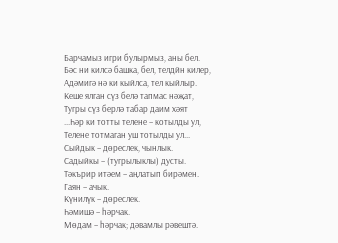Барчамыз игри булырмыз, аны бел.
Бәс ни килсә башка, бел, телдйн килер,
Адәмигә нә ки кыйлса, тел кыйлыр.
Кеше ялган сүз белә тапмас нәҗат,
Тугры сүз берлә табар даим хәят
...Һәр ки тотты телене – котылды ул,
Телене тотмаган уш тотылды ул...
Сыйдык – дөреслек, чынлык.
Садыйкы – (тугрылыклы) дусты.
Тәкърир итәем – аңлатып бирәмен.
Гаян – ачык.
Күнилүк – дөреслек.
Һәмишә – һәрчак.
Мөдам – һәрчак; дәвамлы рәвештә.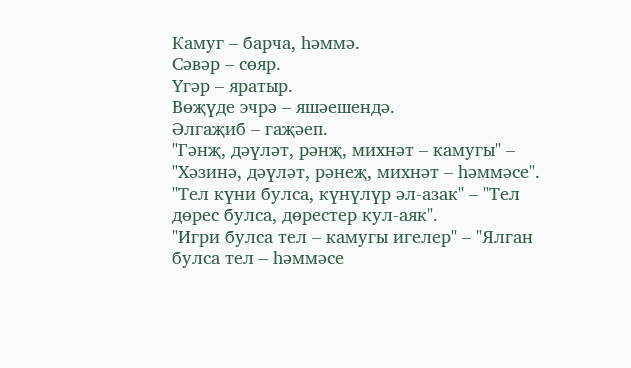Камуг – барча, һәммә.
Сәвәр – сөяр.
Үгәр – яратыр.
Вөҗүде эчрә – яшәешендә.
Әлгаҗиб – гаҗәеп.
"Гәнҗ, дәүләт, рәнҗ, михнәт – камугы" – "Хәзинә, дәүләт, рәнеҗ, михнәт – һәммәсе".
"Тел күни булса, күнүлүр әл-азак" – "Тел дөрес булса, дөрестер кул-аяк".
"Игри булса тел – камугы игелер" – "Ялган булса тел – һәммәсе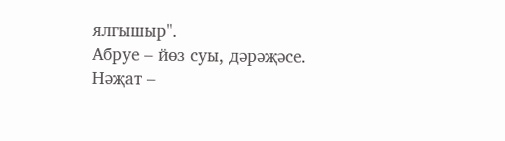ялгышыр".
Абруе – йөз суы, дәрәҗәсе.
Нәҗат –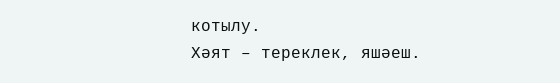котылу.
Хәят – тереклек, яшәеш.